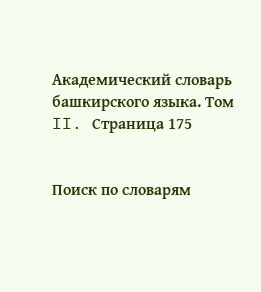Академический словарь башкирского языка. Том II. Страница 175


Поиск по словарям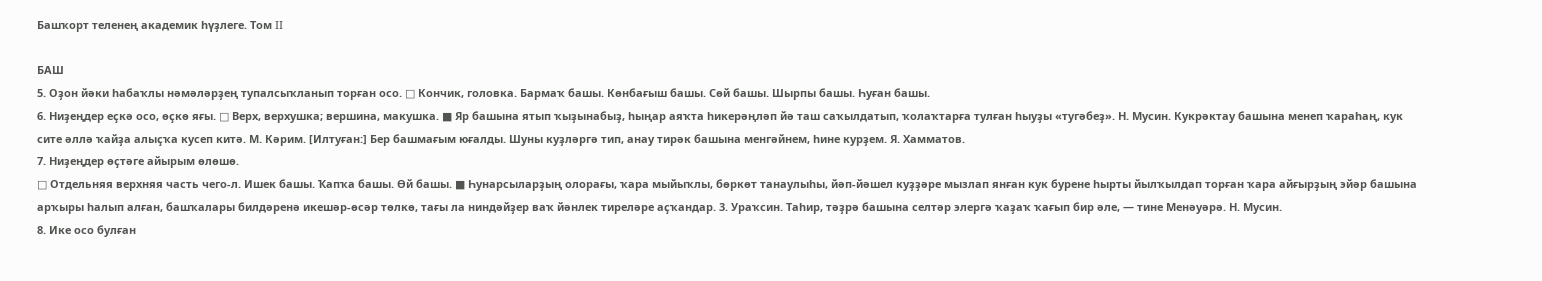Башҡорт теленең академик һүҙлеге. Том II

БАШ
5. Оҙон йәки һабаҡлы нәмәләрҙең тупалсыҡланып торған осо. □ Кончик, головка. Бармаҡ башы. Көнбағыш башы. Сөй башы. Шырпы башы. Һуған башы.
6. Ниҙеңдер еҫкә осо, өҫкө яғы. □ Верх, верхушка; вершина, макушка. ■ Яр башына ятып ҡыҙынабыҙ, һыңар аяҡта һикерәңләп йә таш саҡылдатып, ҡолаҡтарға тулған һыуҙы «тугәбеҙ». Н. Мусин. Кукрәктау башына менеп ҡараһаң, кук сите әллә ҡайҙа алыҫҡа кусеп китә. М. Кәрим. [Илтуған:] Бер башмағым юғалды. Шуны куҙләргә тип, анау тирәк башына менгәйнем, һине курҙем. Я. Хамматов.
7. Ниҙеңдер өҫтәге айырым өлөшө.
□ Отдельняя верхняя часть чего-л. Ишек башы. Ҡапҡа башы. Өй башы. ■ Һунарсыларҙың олорағы, ҡара мыйыҡлы, бөркөт танаулыһы, йәп-йәшел куҙҙәре мызлап янған кук бурене һырты йылҡылдап торған ҡара айғырҙың эйәр башына арҡыры һалып алған, башҡалары билдәренә икешәр-өсәр төлкө, тағы ла ниндәйҙер ваҡ йәнлек тиреләре аҫҡандар. 3. Ураҡсин. Таһир, тәҙрә башына селтәр элергә ҡаҙаҡ ҡағып бир әле, — тине Менәуәрә. Н. Мусин.
8. Ике осо булған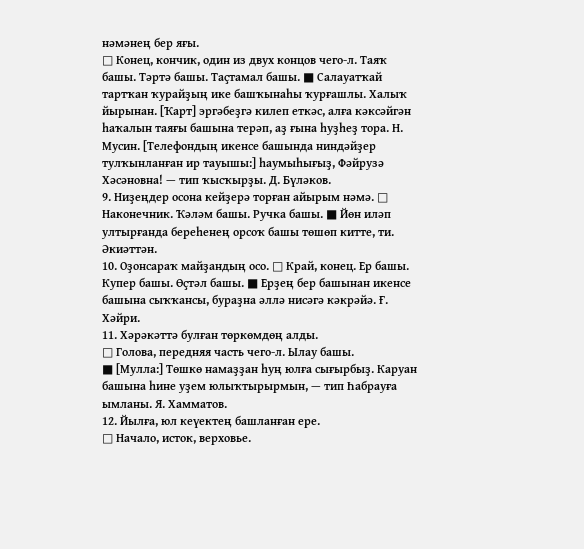нәмәнең бер яғы.
□ Конец, кончик, один из двух концов чего-л. Таяҡ башы. Тәртә башы. Таҫтамал башы. ■ Салауатҡай тартҡан ҡурайҙың ике башҡынаһы ҡурғашлы. Халыҡ йырынан. [Ҡарт] эргәбеҙгә килеп еткәс, алға кәксәйгән һаҡалын таяғы башына терәп, аҙ ғына һуҙһеҙ тора. Н. Мусин. [Телефондың икенсе башында ниндәйҙер тулҡынланған ир тауышы:] һаумыһығыҙ, Фәйрузә Хәсәновна! — тип ҡысҡырҙы. Д. Бүләков.
9. Ниҙеңдер осона кейҙерә торған айырым нәмә. □ Наконечник. Ҡәләм башы. Ручка башы. ■ Йөн иләп ултырғанда береһенең орсоҡ башы төшөп китте, ти. Әкиәттән.
10. Оҙонсараҡ майҙандың осо. □ Край, конец. Ер башы. Купер башы. Өҫтәл башы. ■ Ерҙең бер башынан икенсе башына сыҡҡансы, бураҙна әллә нисәгә кәкрәйә. Ғ. Хәйри.
11. Хәрәкәттә булған төркөмдөң алды.
□ Голова, передняя часть чего-л. Ылау башы.
■ [Мулла:] Төшкө намаҙҙан һуң юлға сығырбыҙ. Каруан башына һине уҙем юлыҡтырырмын, — тип Һабрауға ымланы. Я. Хамматов.
12. Йылға, юл кеүектең башланған ере.
□ Начало, исток, верховье.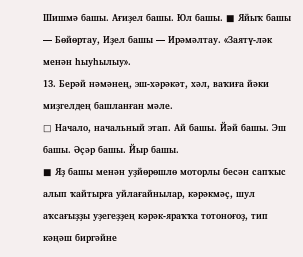Шишмә башы. Ағиҙел башы. Юл башы. ■ Яйыҡ башы — Бөйөртау, Иҙел башы — Ирәмәлтау. «Заятү-ләк менән һыуһылыу».
13. Берәй нәмәнең, эш-хәрәкәт, хәл, ваҡиға йәки миҙгелдең башланған мәле.
□ Начало, начальный этап. Ай башы. Йәй башы. Эш башы. Әҫәр башы. Йыр башы.
■ Яҙ башы менән уҙйөрөшлө моторлы бесән сапҡыс алып ҡайтырға уйлағайнылар, кәрәкмәҫ, шул аҡсағыҙҙы уҙегеҙҙең кәрәк-яраҡҡа тотоноғоҙ, тип кәңәш биргәйне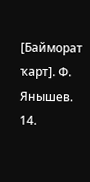[Байморат ҡарт]. Ф. Янышев.
14.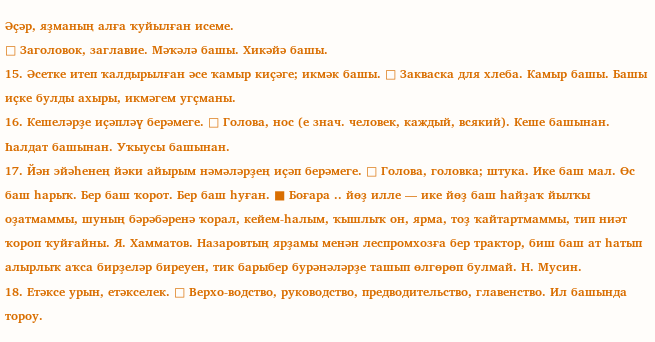Әҫәр, яҙманың алға ҡуйылған исеме.
□ Заголовок, заглавие. Мәҡәлә башы. Хикәйә башы.
15. Әсетке итеп ҡалдырылған әсе ҡамыр киҫәге; икмәк башы. □ Закваска для хлеба. Камыр башы. Башы иҫке булды ахыры, икмәгем угҫманы.
16. Кешеләрҙе иҫәпләү берәмеге. □ Голова, нос (е знач. человек, каждый, всякий). Кеше башынан. Һалдат башынан. Уҡыусы башынан.
17. Йән эйәһенең йәки айырым нәмәләрҙең иҫәп берәмеге. □ Голова, головка; штука. Ике баш мал. Өс баш һарыҡ. Бер баш ҡорот. Бер баш һуған. ■ Боғара .. йөҙ илле — ике йөҙ баш һайҙаҡ йылҡы оҙатмаммы, шуның бәрәбәренә ҡорал, кейем-һалым, ҡышлыҡ он, ярма, тоҙ ҡайтартмаммы, тип ниәт ҡороп ҡуйғайны. Я. Хамматов. Назаровтың ярҙамы менән леспромхозға бер трактор, биш баш ат һатып алырлыҡ аҡса бирҙеләр биреуен, тик барыбер бурәнәләрҙе ташып өлгөрөп булмай. Н. Мусин.
18. Етәксе урын, етәкселек. □ Верхо-водство, руководство, предводительство, главенство. Ил башында тороу.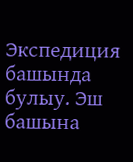Экспедиция башында булыу. Эш башына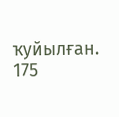ҡуйылған.
175